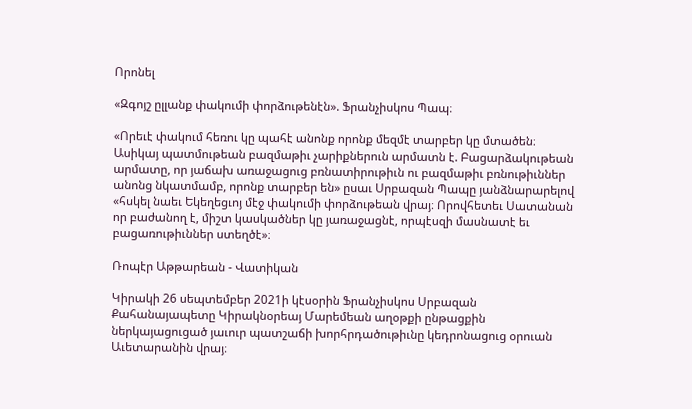Որոնել

«Զգոյշ ըլլանք փակումի փորձութենէն». Ֆրանչիսկոս Պապ։

«Որեւէ փակում հեռու կը պահէ անոնք որոնք մեզմէ տարբեր կը մտածեն։ Ասիկայ պատմութեան բազմաթիւ չարիքներուն արմատն է. Բացարձակութեան արմատը, որ յաճախ առաջացուց բռնատիրութիւն ու բազմաթիւ բռնութիւններ անոնց նկատմամբ, որոնք տարբեր են» ըսաւ Սրբազան Պապը յանձնարարելով «հսկել նաեւ Եկեղեցւոյ մէջ փակումի փորձութեան վրայ։ Որովհետեւ Սատանան որ բաժանող է, միշտ կասկածներ կը յառաջացնէ, որպէսզի մասնատէ եւ բացառութիւններ ստեղծէ»։

Ռոպէր Աթթարեան - Վատիկան

Կիրակի 26 սեպտեմբեր 2021ի կէսօրին Ֆրանչիսկոս Սրբազան Քահանայապետը Կիրակնօրեայ Մարեմեան աղօթքի ընթացքին ներկայացուցած յաւուր պատշաճի խորհրդածութիւնը կեդրոնացուց օրուան Աւետարանին վրայ։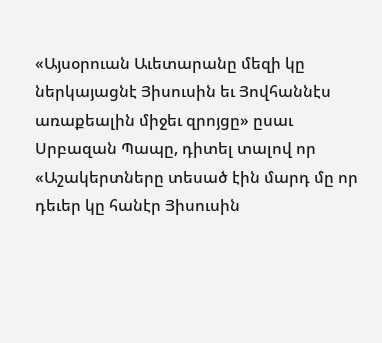«Այսօրուան Աւետարանը մեզի կը ներկայացնէ Յիսուսին եւ Յովհաննէս առաքեալին միջեւ զրոյցը» ըսաւ Սրբազան Պապը, դիտել տալով որ «Աշակերտները տեսած էին մարդ մը որ դեւեր կը հանէր Յիսուսին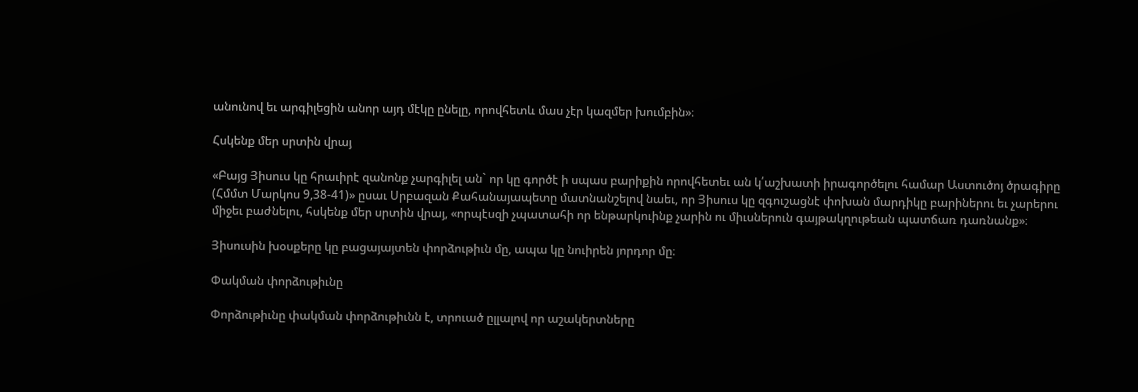անունով եւ արգիլեցին անոր այդ մէկը ընելը, որովհետև մաս չէր կազմեր խումբին»։

Հսկենք մեր սրտին վրայ

«Բայց Յիսուս կը հրաւիրէ զանոնք չարգիլել ան` որ կը գործէ ի սպաս բարիքին որովհետեւ ան կ՛աշխատի իրագործելու համար Աստուծոյ ծրագիրը (Հմմտ Մարկոս 9,38-41)» ըսաւ Սրբազան Քահանայապետը մատնանշելով նաեւ, որ Յիսուս կը զգուշացնէ փոխան մարդիկը բարիներու եւ չարերու միջեւ բաժնելու, հսկենք մեր սրտին վրայ, «որպէսզի չպատահի որ ենթարկուինք չարին ու միւսներուն գայթակղութեան պատճառ դառնանք»։

Յիսուսին խօսքերը կը բացայայտեն փորձութիւն մը, ապա կը նուիրեն յորդոր մը։

Փակման փորձութիւնը

Փորձութիւնը փակման փորձութիւնն է, տրուած ըլլալով որ աշակերտները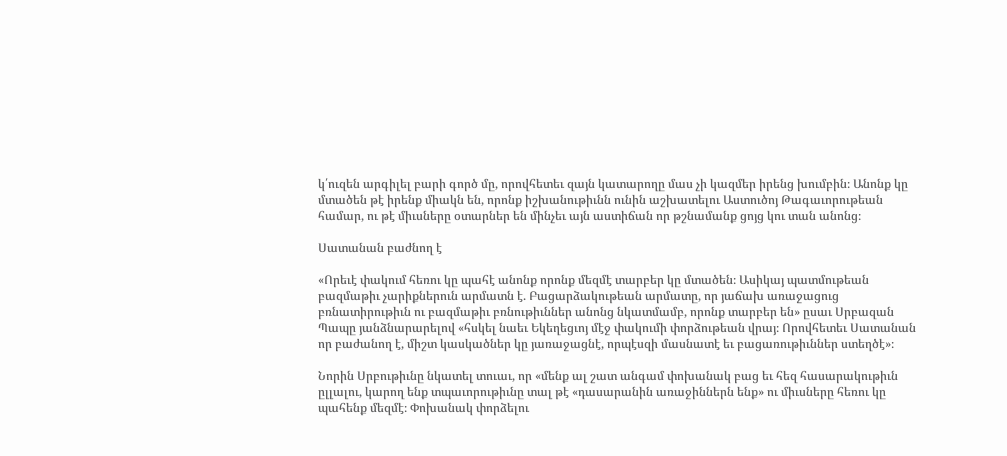կ՛ուզեն արգիլել բարի գործ մը, որովհետեւ զայն կատարողը մաս չի կազմեր իրենց խումբին։ Անոնք կը մտածեն թէ իրենք միակն են, որոնք իշխանութիւնն ունին աշխատելու Աստուծոյ Թագաւորութեան համար, ու թէ միւսները օտարներ են մինչեւ այն աստիճան որ թշնամանք ցոյց կու տան անոնց։

Սատանան բաժնող է

«Որեւէ փակում հեռու կը պահէ անոնք որոնք մեզմէ տարբեր կը մտածեն։ Ասիկայ պատմութեան բազմաթիւ չարիքներուն արմատն է. Բացարձակութեան արմատը, որ յաճախ առաջացուց բռնատիրութիւն ու բազմաթիւ բռնութիւններ անոնց նկատմամբ, որոնք տարբեր են» ըսաւ Սրբազան Պապը յանձնարարելով «հսկել նաեւ Եկեղեցւոյ մէջ փակումի փորձութեան վրայ։ Որովհետեւ Սատանան որ բաժանող է, միշտ կասկածներ կը յառաջացնէ, որպէսզի մասնատէ եւ բացառութիւններ ստեղծէ»։

Նորին Սրբութիւնը նկատել տուաւ, որ «մենք ալ շատ անգամ փոխանակ բաց եւ հեզ հասարակութիւն ըլլալու, կարող ենք տպաւորութիւնը տալ թէ «դասարանին առաջիններն ենք» ու միւսները հեռու կը պահենք մեզմէ։ Փոխանակ փորձելու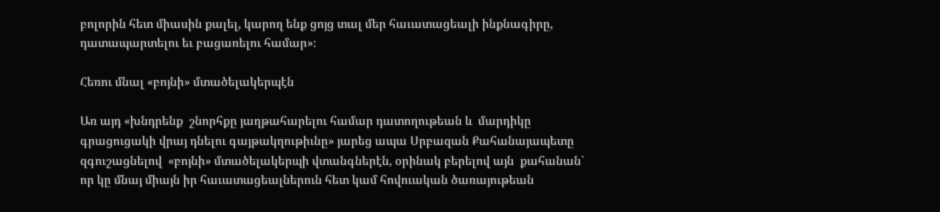բոլորին հետ միասին քալել, կարող ենք ցոյց տալ մեր հաւատացեալի ինքնագիրը, դատապարտելու եւ բացառելու համար»։

Հեռու մնալ «բոյնի» մտածելակերպէն

Առ այդ «խնդրենք  շնորհքը յաղթահարելու համար դատողութեան և  մարդիկը գրացուցակի վրայ դնելու գայթակղութիւնը» յարեց ապա Սրբազան Քահանայապետը զգուշացնելով  «բոյնի» մտածելակերպի վտանգներէն, օրինակ բերելով այն  քահանան` որ կը մնայ միայն իր հաւատացեալներուն հետ կամ հովուական ծառայութեան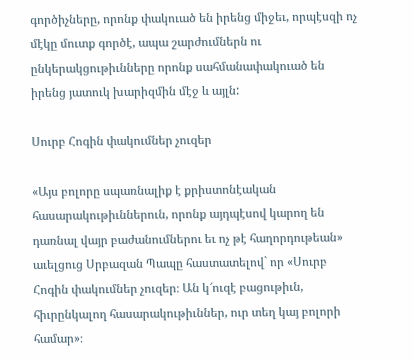գործիչները, որոնք փակուած են իրենց միջեւ, որպէսզի ոչ մէկը մուտք գործէ, ապա շարժումներն ու ընկերակցութիւնները որոնք սահմանափակուած են իրենց յատուկ խարիզմին մէջ և այլն:

Սուրբ Հոգին փակումներ չուզեր

«Այս բոլորը սպառնալիք է քրիստոնէական հասարակութիւններուն, որոնք այդպէսով կարող են դառնալ վայր բաժանումներու եւ ոչ թէ հաղորդութեան» աւելցուց Սրբազան Պապը հաստատելով` որ «Սուրբ Հոգին փակումներ չուզեր։ Ան կ՜ուզէ բացութիւն, հիւրընկալող հասարակութիւններ, ուր տեղ կայ բոլորի համար»։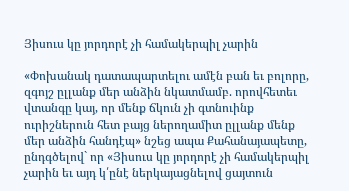Յիսուս կը յորդորէ չի համակերպիլ չարին

«Փոխանակ դատապարտելու ամէն բան եւ բոլորը, զգոյշ ըլլանք մեր անձին նկատմամբ. որովհետեւ վտանգը կայ, որ մենք ճկուն չի գտնուինք ուրիշներուն հետ բայց ներողամիտ ըլլանք մենք մեր անձին հանդէպ» նշեց ապա Քահանայապետը, ընդգծելով` որ «Յիսուս կը յորդորէ չի համակերպիլ չարին եւ այդ կ՛ընէ ներկայացնելով ցայտուն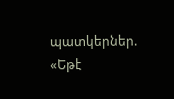պատկերներ. «Եթէ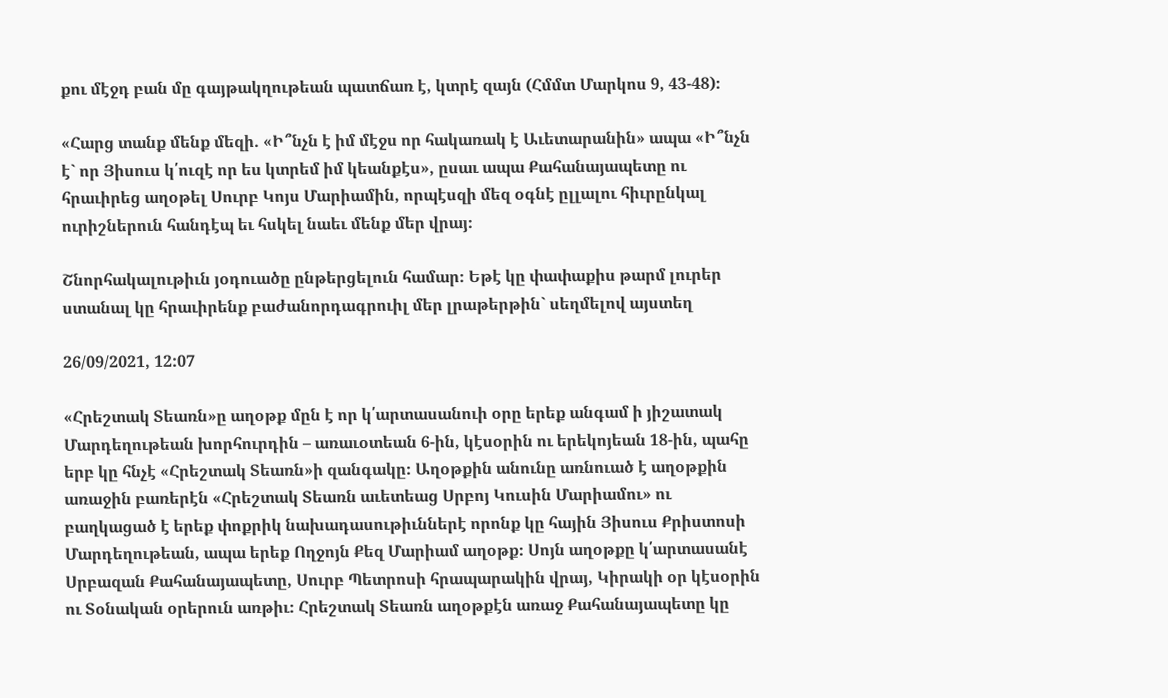քու մէջդ բան մը գայթակղութեան պատճառ է, կտրէ զայն (Հմմտ Մարկոս 9, 43-48)։

«Հարց տանք մենք մեզի. «Ի՞նչն է իմ մէջս որ հակառակ է Աւետարանին» ապա «Ի՞նչն է` որ Յիսուս կ՛ուզէ որ ես կտրեմ իմ կեանքէս», ըսաւ ապա Քահանայապետը ու հրաւիրեց աղօթել Սուրբ Կոյս Մարիամին, որպէսզի մեզ օգնէ ըլլալու հիւրընկալ ուրիշներուն հանդէպ եւ հսկել նաեւ մենք մեր վրայ։

Շնորհակալութիւն յօդուածը ընթերցելուն համար։ Եթէ կը փափաքիս թարմ լուրեր ստանալ կը հրաւիրենք բաժանորդագրուիլ մեր լրաթերթին` սեղմելով այստեղ

26/09/2021, 12:07

«Հրեշտակ Տեառն»ը աղօթք մըն է որ կ՛արտասանուի օրը երեք անգամ ի յիշատակ Մարդեղութեան խորհուրդին – առաւօտեան 6-ին, կէսօրին ու երեկոյեան 18-ին, պահը երբ կը հնչէ «Հրեշտակ Տեառն»ի զանգակը։ Աղօթքին անունը առնուած է աղօթքին առաջին բառերէն «Հրեշտակ Տեառն աւետեաց Սրբոյ Կուսին Մարիամու» ու բաղկացած է երեք փոքրիկ նախադասութիւններէ որոնք կը հային Յիսուս Քրիստոսի Մարդեղութեան, ապա երեք Ողջոյն Քեզ Մարիամ աղօթք։ Սոյն աղօթքը կ՛արտասանէ Սրբազան Քահանայապետը, Սուրբ Պետրոսի հրապարակին վրայ, Կիրակի օր կէսօրին ու Տօնական օրերուն առթիւ։ Հրեշտակ Տեառն աղօթքէն առաջ Քահանայապետը կը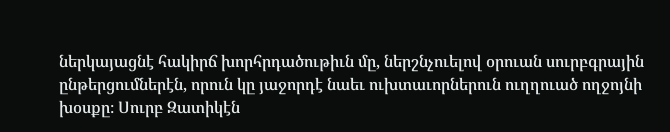ներկայացնէ հակիրճ խորհրդածութիւն մը, ներշնչուելով օրուան սուրբգրային ընթերցումներէն, որուն կը յաջորդէ նաեւ ուխտաւորներուն ուղղուած ողջոյնի խօսքը։ Սուրբ Զատիկէն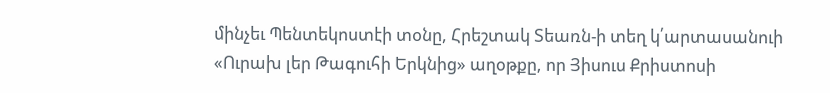մինչեւ Պենտեկոստէի տօնը, Հրեշտակ Տեառն-ի տեղ կ՛արտասանուի «Ուրախ լեր Թագուհի Երկնից» աղօթքը, որ Յիսուս Քրիստոսի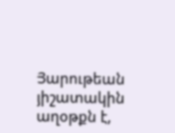Յարութեան յիշատակին աղօթքն է,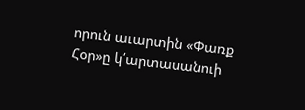որուն աւարտին «Փառք Հօր»ը կ՛արտասանուի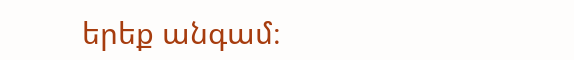երեք անգամ։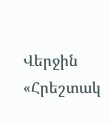Վերջին «Հրեշտակ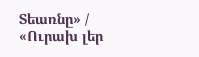Տեառնը» / «Ուրախ լեր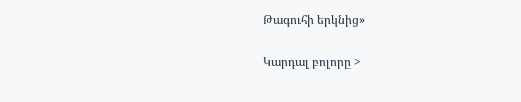Թագուհի երկնից»

Կարդալ բոլորը >